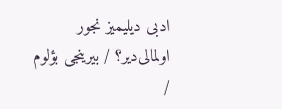ادبی دیلیمیز نجور اولمالی‌دیر؟ / بیرینجی بؤلوم /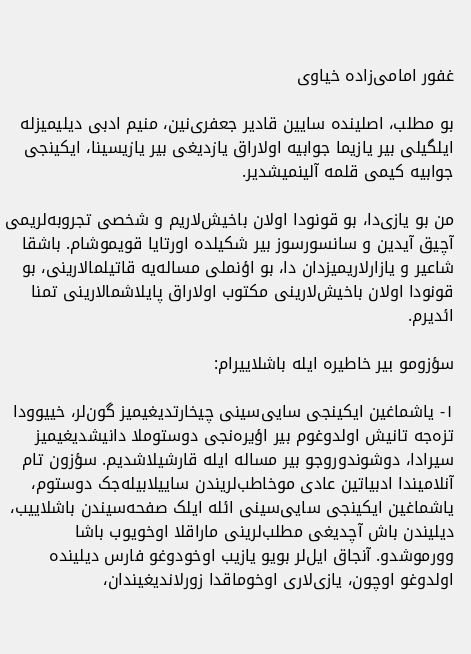غفور امامی‌زاده خیاوی

بو مطلب، اصلینده سایین قادیر جعفری‌نین، منیم ادبی دیلیمیزله ایلگیلی بیر یازیما جوابیه اولاراق یازدیغی بیر یازیسینا، ایکینجی جوابیه کیمی قلمه آلینمیشدیر.

من بو یازی‌دا، بو قونودا اولان باخیش‌لاریم و شخصی تجروبه‌لریمی آچیق آیدین و سانسورسوز بیر شکیلده اورتایا قویموشام. باشقا شاعیر و یازارلاریمیزدان دا، بو اؤنملی مساله‌یه قاتیلمالارینی، بو قونودا اولان باخیش‌لارینی مکتوب اولاراق پایلاشمالارینی تمنا ائدیرم.

سؤزومو بیر خاطیره ایله باشلاییرام:

۱- یاشماغین ایکینجی سایی‌سینی چیخارتدیغیمیز گون‌لر، خییوودا تزه‌جه تانیش اولدوغوم بیر اؤیره‌نجی دوستوملا دانیشدیغیمیز سیرادا، دوشوندوروجو بیر مساله‌ ایله قارشیلاشدیم. سؤزون تام آنلامیندا ادبیاتین عادی موخاطب‌لر‌یندن ساییلابیله‌جک دوستوم، یاشماغین ایکینجی سایی‌سینی ائله ایلک صفحه‌سیندن باشلاییب، دیلیندن باش آچدیغی مطلب‌لرینی ماراقلا اوخویوب باشا وورموشدو. آنجاق ایل‌لر بویو یازیب اوخودوغو فارس دیلینده اولدوغو اوچون، یازی‌لاری اوخوماقدا زورلاندیغیندان،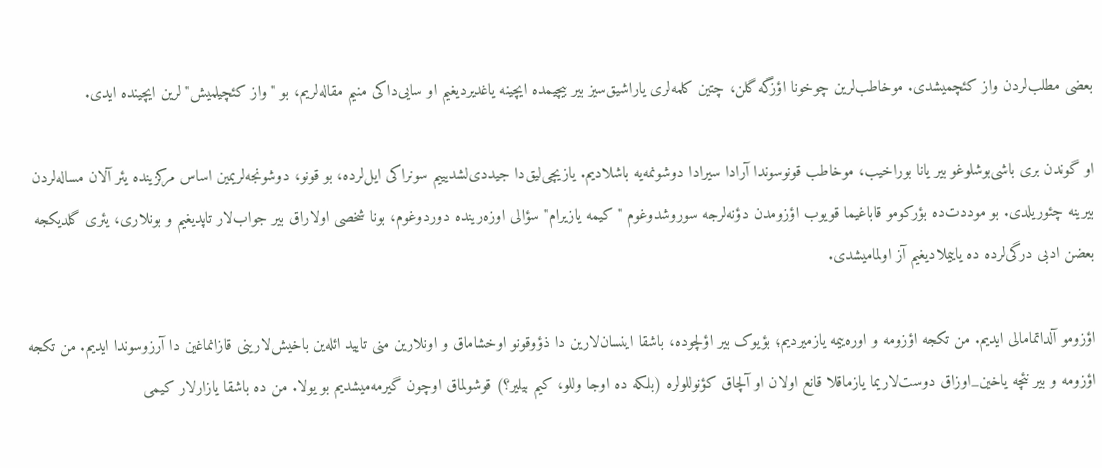بعضی مطلب‌لردن واز کئچمیشدی. موخاطب‌لرین چوخونا اؤزگه گلن، چتین کلمه‌لری یاراشیق‌سیز بیر بیچیمده ایچینه یاغدیردیغیم او سایی‌داکی منیم مقاله‌لریم، بو "واز کئچیلمیش‌"لرین ایچینده ایدی.

او گوندن بری باشی‌بوشلوغو بیر یانا بوراخیب، موخاطب قونوسوندا آرادا سیرادا دوشونمه‌یه باشلادیم. یازیچی‌لیق‌دا جیددی‌لشدیییم سونراکی ایل‌لرده، بو قونو، دوشونجه‌لریمین اساس مرکزینده یئر آلان مساله‌لردن بیرینه چئوریلدی. بو موددت‌ده بؤرکومو قاباغیما قویوب اؤزومدن دؤنه‌لرجه سوروشدوغوم "کیمه یازیرام" سؤالی اوزه‌رینده دوردوغوم، بونا شخصی اولاراق بیر جواب‌لار تاپدیغیم و بونلاری، یئری گلدیکجه بعضن ادبی درگی‌لرده ده یاییملادیغیم آز اولمامیشدی.

اؤزومو آلداتمامالی‌ ایدیم. من تکجه اؤزومه و اوره‌ییمه یازمیردیم؛ بؤیوک بیر اؤلچوده، باشقا اینسان‌لارین دا ذؤوقونو اوخشاماق و اونلارین منی تایید ائله‌ین باخیش‌لارینی قازانماغین دا آرزوسوندا ایدیم. من تکجه اؤزومه و بیر نئچه یاخین_اوزاق دوست‌لاریما یازماقلا قانع اولان او آلچاق کؤنوللو‌لره (بلکه ده اوجا وللو، کیم بیلیر؟) قوشولماق اوچون گیرمه‌میشدیم بو یولا. من ده باشقا یازارلار کیمی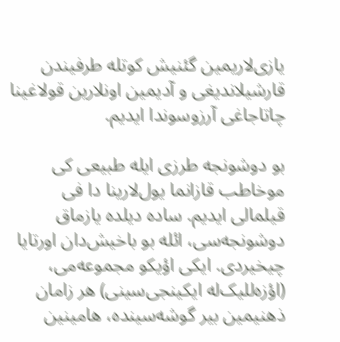یازی‌لاریمین گئنیش کوتله‌ طرفیندن قارشیلاندیغی و آدیمین اونلارین قولاغینا چاتاجاغی آرزوسوندا ایدیم.

بو دوشونجه طرزی ایله طبیعی کی موخاطب قازانما یول‌لارینا دا فی قیلمالی ایدیم. ساده دیلده یازماق دوشونجه‌سی، ائله بو باخیش‌دان اورتایا چیخیردی. ایکی اؤیکو مجموعه‌می، (اؤزه‌للیک‌له ایکینجی‌سینی) هر زامان ذهنیمین بیر گوشه‌سینده، هامینین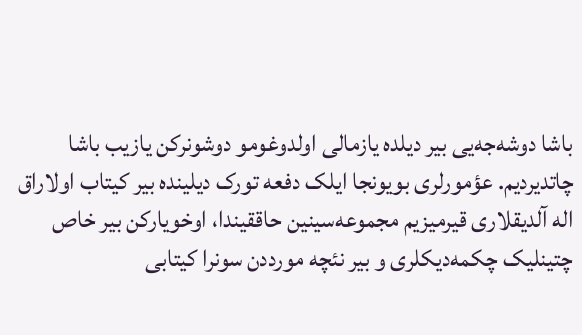باشا دوشه‌جه‌یی بیر دیلده یازمالی اولدوغومو دوشونرکن یازیب باشا چاتدیردیم. عؤمورلری بویونجا ایلک دفعه تورک دیلینده بیر کیتاب اولاراق اله آلدیقلاری قیرمیزیم مجموعه‌سینین حاققیندا، اوخویارکن بیر خاص چتینلیک چکمه‌دیکلری و بیر نئچه مورددن سونرا کیتابی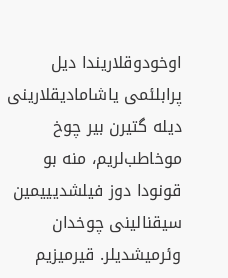اوخودوقلاریندا دیل پرابلئمی یاشامادیقلارینی دیله‌ گتیرن بیر چوخ موخاطب‌لریم، منه بو قونودا دوز فیلشدیییمین سیقنالینی چوخدان وئرمیشدیلر. قیرمیزیم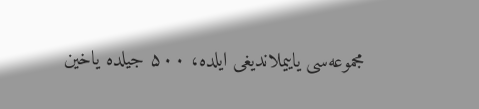مجموعه‌سی یاییملاندیغی ایلده، ۵۰۰ جیلده یاخین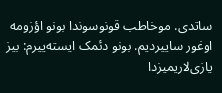ساتدی. موخاطب قونوسوندا بونو اؤزومه اوغور ساییردیم. بونو دئمک ایسته‌ییرم: بیز یازی‌لاریمیزدا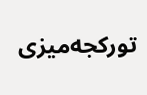تورکجه‌میزی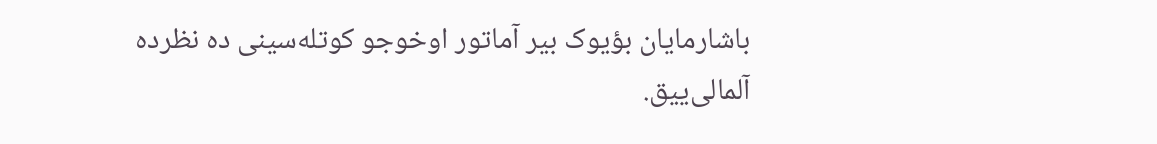باشارمایان بؤیوک بیر آماتور اوخوجو کوتله‌سینی ده نظرده آلمالی‌ییق.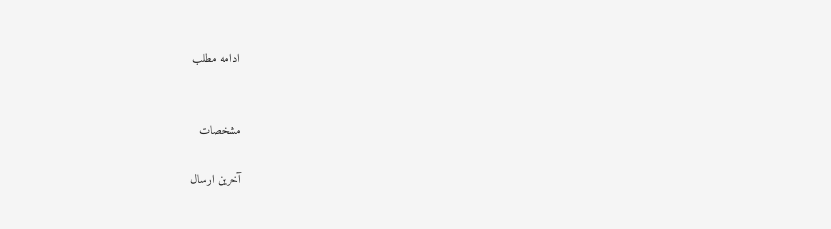ادامه مطلب


مشخصات

آخرین ارسال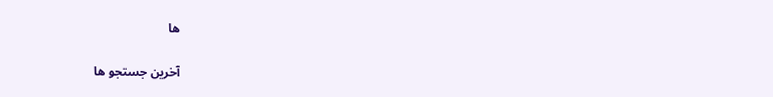ها

آخرین جستجو ها